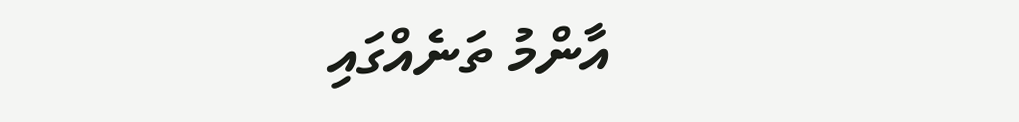އާންމު ތަނެއްގައި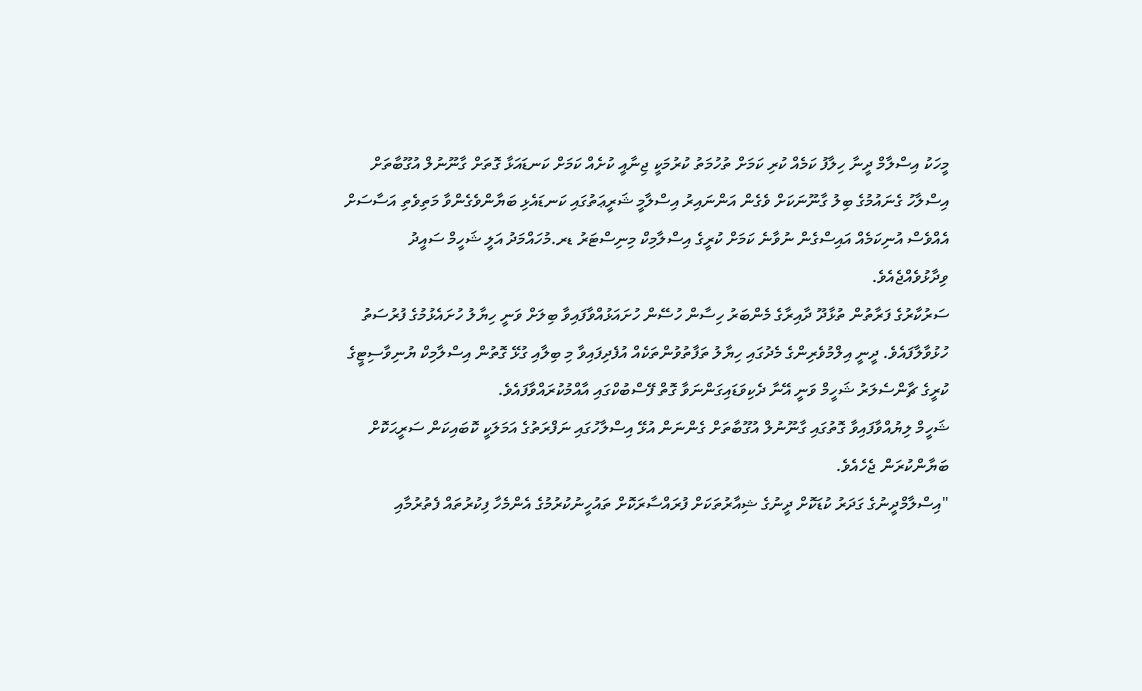މީހަކު އިސްލާމް ދީނާ ހިލާފު ކަމެއް ކުރި ކަމަށް ތުހުމަތު ކުރުމަކީ ޖިނާއީ ކުށެއް ކަމަށް ކަނޑައަޅާ ގޮތަށް ގާނޫނުލް އުގޫބާތަށް އިސްލާހު ގެނައުމުގެ ބިލު ގާނޫނަކަށް ވެގެން އަންނައިރު އިސްލާމީ ޝަރީޢަތުގައި ކަނޑައެޅި ބަޔާންވެގެންވާ މަތިވެތި އަސާސަށް އެއްވެސް އުނިކަމެއް އައިސްގެން ނުވާނެ ކަމަށް ކުރީގެ އިސްލާމިކް މިނިސްޓަރު ޑރ.މުހައްމަދު އަލީ ޝަހީމް ސައީދު ވިދާޅުވެއްޖެއެވެ.
ސަރުކާރުގެ ފަރާތުން ތުޅާދޫ ދާއިރާގެ މެންބަރު ހިސާން ހުސޭން ހުށައަޅުއްވާފައިވާ ބިލަށް ވަނީ ހިޔާލު ހުށައެޅުމުގެ ފުރުސަތު ހުޅުވާލާފައެވެ. ދީނީ އިލްމުވެރިންގެ މެދުގައި ހިޔާލު ތަފާތުވުންތަކެއް އުފެދިފައިވާ މި ބިލާއި ގުޅޭ ގޮތުން އިސްލާމިކް ޔުނިވާސިޓީގެ ކުރީގެ ޗާންސެލަރު ޝަހީމް ވަނީ އޭނާ ދެކިވަޑައިގަންނަވާ ގޮތް ފޭސްބުކްގައި އާއްމުކުރައްވާފައެވެ.
ޝަހީމް ލިޔުއްވާފައިވާ ގޮތުގައި ގާނޫނުލް އުގޫބާތަށް ގެންނަން އުޅޭ އިސްލާހުގައި ނަފްރަތުގެ އަމަލަކީ ކޮބައިކަން ސަރީޙަކޮށް ބަޔާންކުރަން ޖެހެއެވެ.
"އިސްލާމްދީނުގެ ގަދަރު ކުޑަކޮށް ދީނުގެ ޝިއާރުތަކަށް ފުރައްސާރަކޮށް ތައުހީނުކުރުމުގެ އެންމެހާ ފިކުރުތައް ފެތުރުމާއި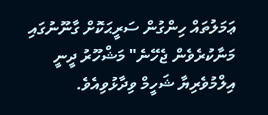ޢަމަލުތައް ހިންގުން ސަރީޙަކޮށް ގާނޫނުގައި މަނާކުރެވެން ޖެހޭނެ" މަޝްހޫރު ދީނީ އިލްމުވެރިޔާ ޝަހީމް ވިދާޅުވިއެވެ.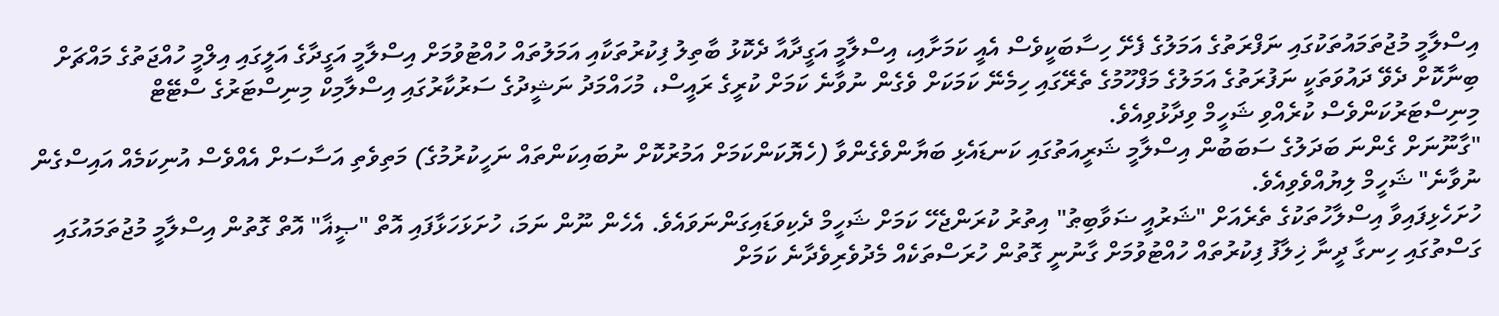އިސްލާމީ މުޖުތަމައުތަކުގައި ނަފްރަތުގެ އަމަލުގެ ފެށޭ ހިސާބަކީވެސް އެއީ ކަމަށާއި، އިސްލާމީ އަގީދާއާ ދެކޮޅު ބާތިލު ފިކުރުތަކާއި އަމަލުތައް ހުއްޓުވުމަށް އިސްލާމީ އަގީދާގެ އަލީގައި އިލްމީ ހުއްޖަތުގެ މައްޗަށް ބިނާކޮށް ދެވޭ ދައުވަތަކީ ނަފުރަތުގެ އަމަލުގެ މަފްހޫމުގެ ތެރޭގައި ހިމެނޭ ކަމަކަށް ވެގެން ނުވާނެ ކަމަށް ކުރީގެ ރައީސް، މުހައްމަދު ނަޝީދުގެ ސަރުކާރުގައި އިސްލާމިކް މިނިސްޓަރުގެ ސްޓޭޓް މިނިސްޓަރުކަންވެސް ކުރެއްވި ޝަހީމް ވިދާޅުވިއެވެ.
"ގާނޫނަށް ގެންނަ ބަދަލުގެ ސަބަބުން އިސްލާމީ ޝަރީއަތުގައި ކަނޑައެޅި ބަޔާންވެގެންވާ (ހެޔޮކަންކަމަށް އަމުރުކޮށް ނުބައިކަންތައް ނަހީކުރުމުގެ) މަތިވެތި އަސާސަށް އެއްވެސް އުނިކަމެއް އައިސްގެން ނުވާނެ" ޝަހީމް ލިޔުއްވެވިއެވެ.
ހުށަހެޅިފައިވާ އިސްލާހުތަކުގެ ތެރެއަށް "ޝަރުއީ ޟަވާބިޠު" އިތުރު ކުރަންޖެހޭ ކަމަށް ޝަހީމް ދެކިވަޑައިގަންނަވައެވެ. އެހެން ނޫން ނަމަ، ހުށަޅަހަޅާފައި އޮތް "ޞީޣާ" އޮތް ގޮތުން އިސްލާމީ މުޖުތަމައުގައި ގަސްތުގައި ހިނގާ ދީނާ ޚިލާފު ފިކުރުތައް ހުއްޓުވުމަށް ގާނުނީ ގޮތުން ހުރަސްތަކެއް މެދުވެރިވެދާނެ ކަމަށް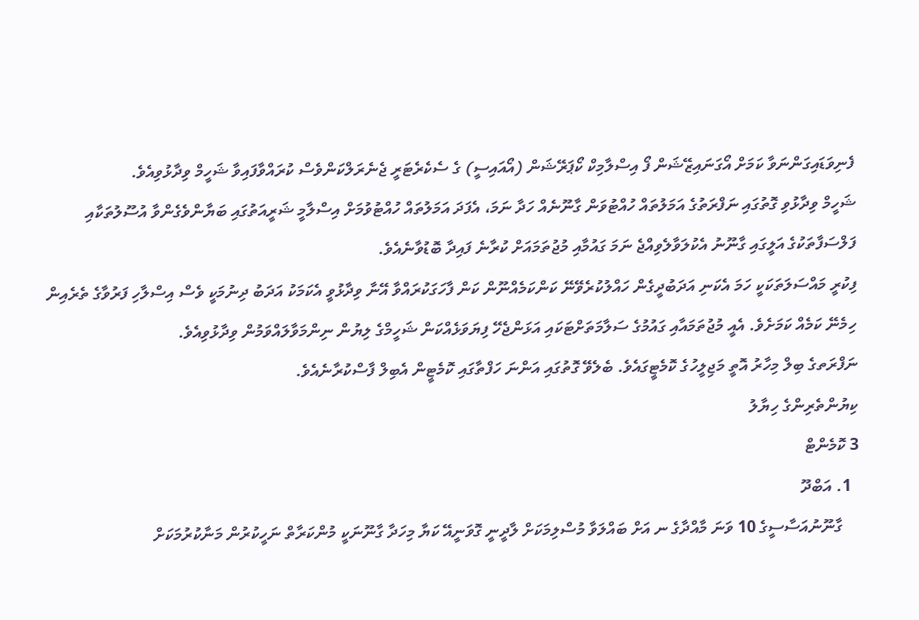ފެނިވަޑައިގަންނަވާ ކަމަށް އޯގަނައިޒޭޝަން ފޯ އިސްލާމިކް ކޯޕަރޭޝަން (އޯއައިސީ) ގެ ސެކެރެޓަރީ ޖެނެރަލްކަންވެސް ކުރައްވާފައިވާ ޝަހީމް ވިދާޅުވިއެވެ.
ޝަހީމް ވިދާޅުވި ގޮތުގައި ނަފްރަތުގެ އަމަލުތައް ހުއްޓުވަން ގާނޫނެއް ހަދާ ނަމަ، އެފަދަ އަމަލުތައް ހުއްޓުވުމަށް އިސްލާމީ ޝަރީއަތުގައި ބަޔާންވެގެންވާ އުސޫލުތަކާއި ފަލްސަފާތަކުގެ އަލީގައި ގާނޫނު އެކުލަވާލެވިއްޖެ ނަމަ ގައުމާއި މުޖުތަމައަށް ކުރާނެ ފައިދާ ބޮޑުވާނެއެވެ.
ފިކުރީ މައްސަލަތަކަކީ ހަމަ އެކަނި އަދަބުދީގެން ހައްލުކުރެވޭނޭ ކަންކަމެއްނޫން ކަން ފާހަގަކުރައްވާ އޭނާ ވިދާޅުވީ އެކަމަކު އަދަބު ދިނުމަކީ ވެސް އިސްލާހި ފަރުވާގެ ތެރެއިން ހިމެނޭ ކަމެއް ކަމަށެވެ. އެއީ މުޖުތަމައާއި ގައުމުގެ ސަލާމަތަށްޓަކައި އަޅަންޖެހޭ ފިޔަވަޅެއްކަން ޝަހީމްގެ ލިޔުން ނިންމަވާލައްވަމުން ވިދާޅުވިއެވެ.
ނަފްރަތގެ ބިލް މިހާރު އޮތީ މަޖިލީހުގެ ކޮމެޓީގައެވެ. ބެލެވޭ ގޮތުގައި އަންނަ ހަފްތާގައި ކޮމެޓީން އެބިލް ފާސްކުރާނެއެވެ.
ކިޔުންތެރިންގެ ހިޔާލު
3 ކޮމެންޓް
  1. އަބްދޫ
    ގާނޫނުއަސާސީގެ 10 ވަނަ މާއްދާގެ ނ އަށް ބައްލަވާ މުސްލިމަކަށް ލާދީނީ ގޮވަނީއޭ ކަޔާ މިހަދާ ގާނޫނަކީ މުންކަރާތް ނަހީކުރުން މަނާކުރުމަކަށް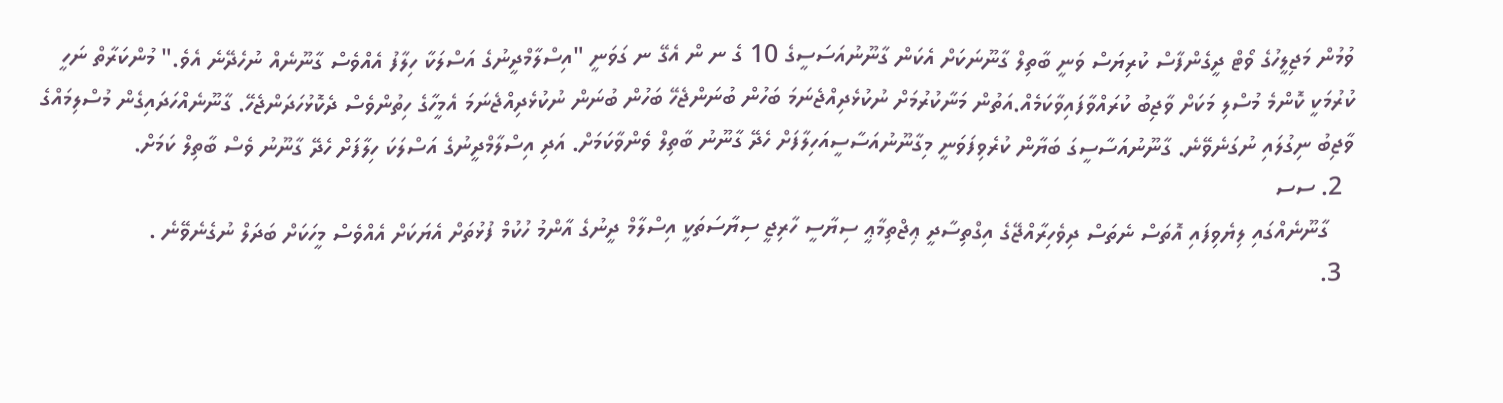ވުމުން މަޖިލީހުގެ ވޯޓް ދީގެންފާސް ކުރިޔަސް ވަނީ ބާތިލް ގާނޫނަކަށް އެކަން ގާނޫނުއަސަސީގެ 10 ގެ ނ ން އެގޭ ނ ގަވަނީ "އިސްލާމްދީނުގެ އަސްލަކާ ހިލާފު އެއްވެސް ގާނޫނެއް ނުހެދޭނެ އެވެ." މުންކަރާތް ނަހީ ކުރުމަކީ ކޮންމެ މުސްލި މަކަށް ވާޖިބު ކުރައްވާފައިވާކަމެއް.އަތުން މަނާކުރުމަށް ނުކުޅެދިއްޖެނަމަ ބަހުން ބުނަންޖެހޭ ބަހުން ބުނަން ނުކުޅެދިއްޖެނަމަ އެމީހާގެ ހިތުންވެސް ދެކޮޅުހަދަންޖެހޭ. ގާނޫނެއްހަދައިގެން މުސްލިމައްގެ ވާޖިބު ނިގުލައި ނުގަނެވޭނެ. ގާނޫނުއަސާސީގަ ބަޔާން ކުރެވިފަވަނީ މިގާނޫނުއަސާސީއަހިލާފަށް ހެދޭ ގާނޫނު ބާތިލް ވެންވާކަމަށް. އަދި އިސްލާމްދީނުގެ އަސްލަކަ ހިލާފަށް ހެދޭ ގާނޫނު ވެސް ބާތިލް ކަމަށް.
  2. ސސ
    ގާނޫނެއްގައި ލިޔެވިފައި އޮތަސް ނެތަސް ދިވެހިރާއްޖޭގެ އިގްތިސާދީ ޢިޖްތިމާޢީ ސިޔާސީ ހާރިޖީ ސިޔާސަތަކީ އިސްލާމް ދީނުގެ އާންމު ހުކުމް ފުޅުތަށް އެޔަކަށް އެއްވެސް މީހަކަށް ބަދަލް ނުގެނެވޭނެ .
  3.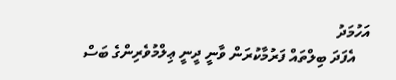އަހުމަދު
    އެފަދަ ބިލްތައް ފަރުމާކުރަން ވާނީ ދީނީ ޢިލްމުވެރިންގެ ބަސް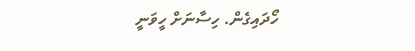ހޯދައިގެން. ހިސާނަށް ހީވަނީ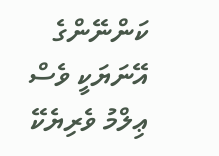ކަންނޭންގެ އޭނަޔަކީ ވެސް ޢިލްމު ވެރިޔެކޭ